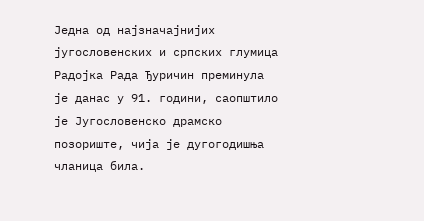Једна од најзначајнијих југословенских и српских глумица Радојка Рада Ђуричин преминула је данас у 91. години, саопштило је Југословенско драмско позориште, чија је дугогодишња чланица била.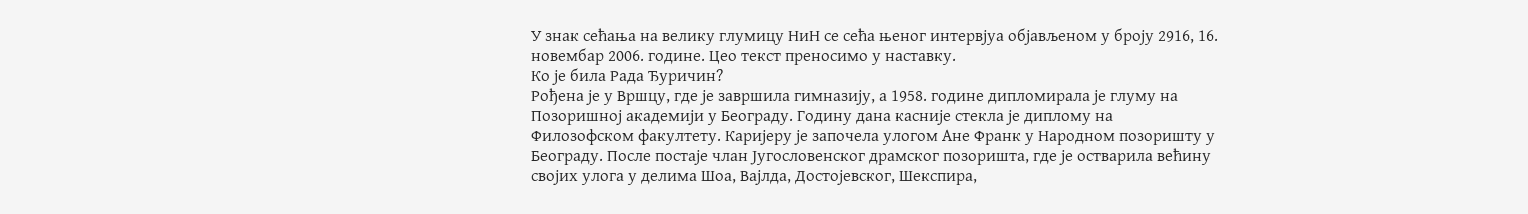У знак сећања на велику глумицу НиН се сећа њеног интервјуа објављеном у броју 2916, 16. новембар 2006. године. Цео текст преносимо у наставку.
Ко је била Рада Ђуричин?
Рођена је у Вршцу, где је завршила гимназију, а 1958. године дипломирала је глуму на Позоришној академији у Београду. Годину дана касније стекла је диплому на Филозофском факултету. Каријеру је започела улогом Ане Франк у Народном позоришту у Београду. После постаје члан Југословенског драмског позоришта, где је остварила већину својих улога у делима Шоа, Вајлда, Достојевског, Шекспира,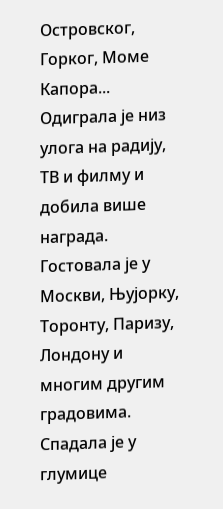Островског, Горког, Моме Капора... Одиграла је низ улога на радију, ТВ и филму и добила више награда. Гостовала је у Москви, Њујорку, Торонту, Паризу, Лондону и многим другим градовима.
Спадала је у глумице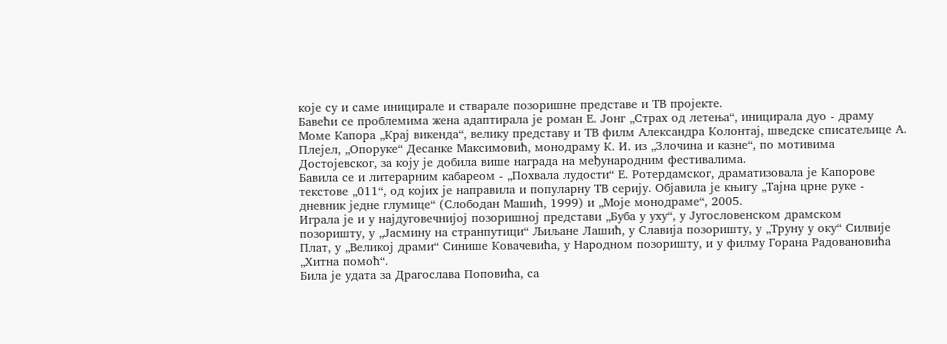које су и саме иницирале и стварале позоришне представе и ТВ пројекте.
Бавећи се проблемима жена адаптирала је роман Е. Јонг „Страх од летења“, иницирала дуо - драму Моме Капора „Крај викенда“, велику представу и ТВ филм Александра Колонтај, шведске списатељице А. Плејел, „Опоруке“ Десанке Максимовић, монодраму К. И. из „Злочина и казне“, по мотивима Достојевског, за коју је добила више награда на међународним фестивалима.
Бавила се и литерарним кабареом - „Похвала лудости“ Е. Ротердамског, драматизовала је Капорове текстове „011“, од којих је направила и популарну ТВ серију. Објавила је књигу „Тајна црне руке - дневник једне глумице“ (Слободан Машић, 1999) и „Моје монодраме“, 2005.
Играла је и у најдуговечнијој позоришној представи „Буба у уху“, у Југословенском драмском позоришту, у „Јасмину на странпутици“ Љиљане Лашић, у Славија позоришту, у „Труну у оку“ Силвије Плат, у „Великој драми“ Синише Ковачевића, у Народном позоришту, и у филму Горана Радовановића „Хитна помоћ“.
Била је удата за Драгослава Поповића, са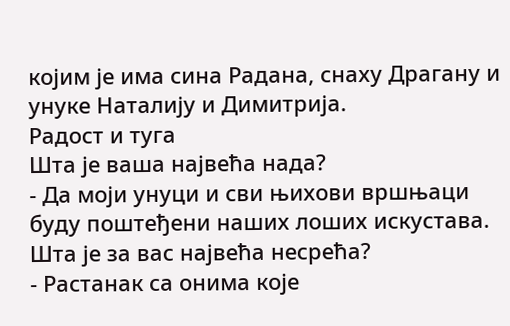којим је има сина Радана, снаху Драгану и унуке Наталију и Димитрија.
Радост и туга
Шта је ваша највећа нада?
- Да моји унуци и сви њихови вршњаци буду поштеђени наших лоших искустава.
Шта је за вас највећа несрећа?
- Растанак са онима које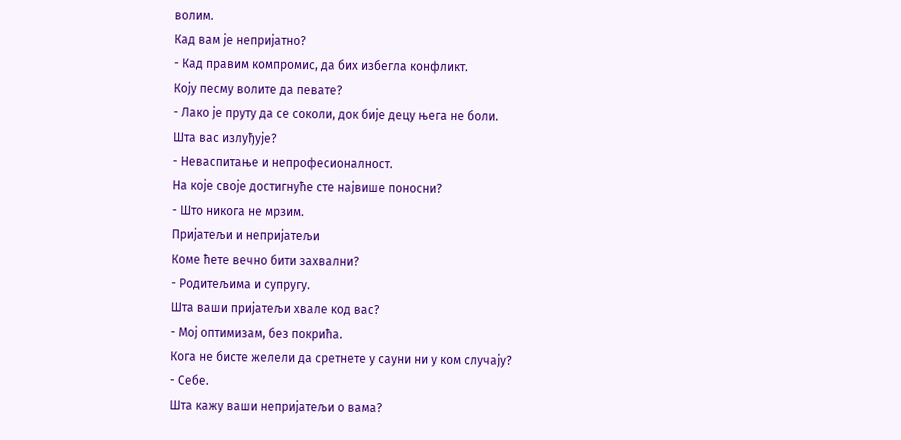волим.
Кад вам је непријатно?
- Кад правим компромис, да бих избегла конфликт.
Коју песму волите да певате?
- Лако је пруту да се соколи, док бије децу њега не боли.
Шта вас излуђује?
- Неваспитање и непрофесионалност.
На које своје достигнуће сте највише поносни?
- Што никога не мрзим.
Пријатељи и непријатељи
Коме ћете вечно бити захвални?
- Родитељима и супругу.
Шта ваши пријатељи хвале код вас?
- Мој оптимизам, без покрића.
Кога не бисте желели да сретнете у сауни ни у ком случају?
- Себе.
Шта кажу ваши непријатељи о вама?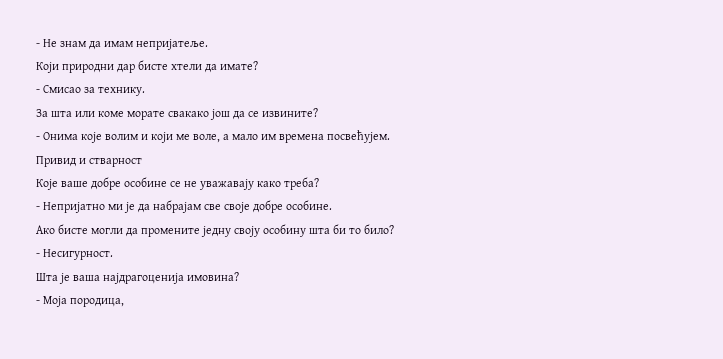- Не знам да имам непријатеље.
Који природни дар бисте хтели да имате?
- Смисао за технику.
За шта или коме морате свакако још да се извините?
- Онима које волим и који ме воле, а мало им времена посвећујем.
Привид и стварност
Које ваше добре особине се не уважавају како треба?
- Непријатно ми је да набрајам све своје добре особине.
Ако бисте могли да промените једну своју особину шта би то било?
- Несигурност.
Шта је ваша најдрагоценија имовина?
- Моја породица,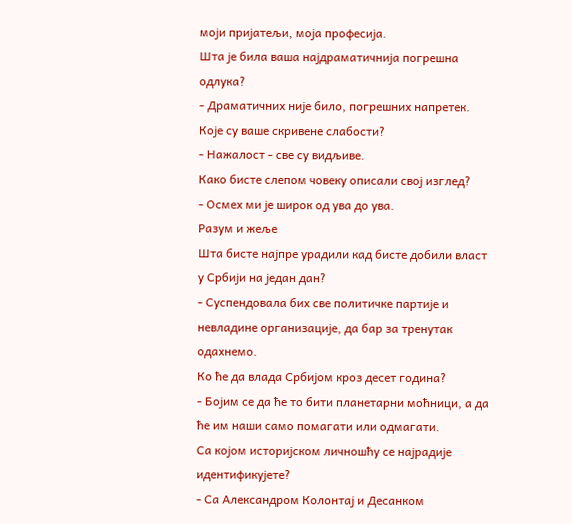моји пријатељи, моја професија.
Шта је била ваша најдраматичнија погрешна одлука?
- Драматичних није било, погрешних напретек.
Које су ваше скривене слабости?
- Нажалост - све су видљиве.
Како бисте слепом човеку описали свој изглед?
- Осмех ми је широк од ува до ува.
Разум и жеље
Шта бисте најпре урадили кад бисте добили власт у Србији на један дан?
- Суспендовала бих све политичке партије и невладине организације, да бар за тренутак одахнемо.
Ко ће да влада Србијом кроз десет година?
- Бојим се да ће то бити планетарни моћници, а да ће им наши само помагати или одмагати.
Са којом историјском личношћу се најрадије идентификујете?
- Са Александром Колонтај и Десанком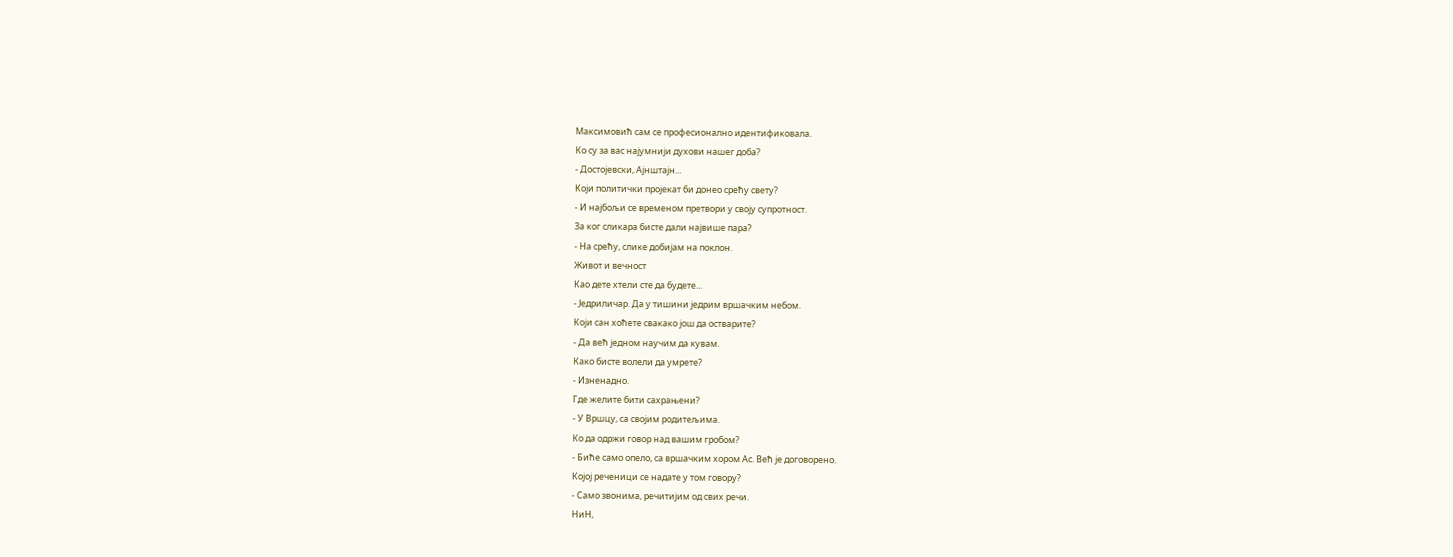Максимовић сам се професионално идентификовала.
Ко су за вас најумнији духови нашег доба?
- Достојевски, Ајнштајн...
Који политички пројекат би донео срећу свету?
- И најбољи се временом претвори у своју супротност.
За ког сликара бисте дали највише пара?
- На срећу, слике добијам на поклон.
Живот и вечност
Као дете хтели сте да будете...
- Једриличар. Да у тишини једрим вршачким небом.
Који сан хоћете свакако још да остварите?
- Да већ једном научим да кувам.
Како бисте волели да умрете?
- Изненадно.
Где желите бити сахрањени?
- У Вршцу, са својим родитељима.
Ко да одржи говор над вашим гробом?
- Биће само опело, са вршачким хором Ас. Већ је договорено.
Којој реченици се надате у том говору?
- Само звонима, речитијим од свих речи.
НиН,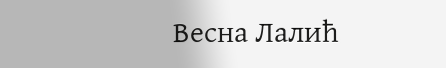Весна Лалић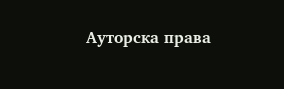Ауторска права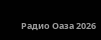Радио Оаза 2026